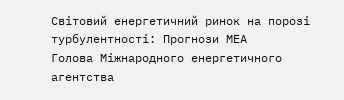Світовий енергетичний ринок на порозі турбулентності: Прогнози МЕА
Голова Міжнародного енергетичного агентства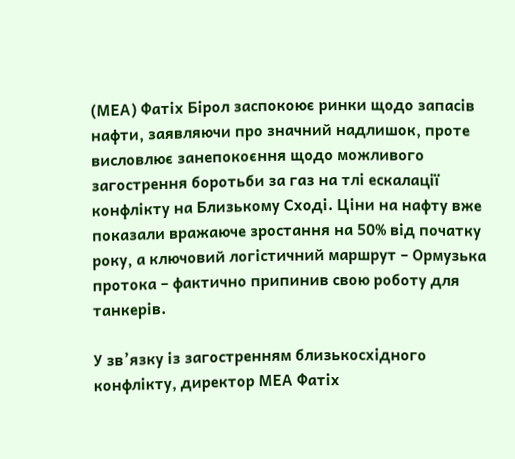(МЕА) Фатіх Бірол заспокоює ринки щодо запасів нафти, заявляючи про значний надлишок, проте висловлює занепокоєння щодо можливого загострення боротьби за газ на тлі ескалації конфлікту на Близькому Сході. Ціни на нафту вже показали вражаюче зростання на 50% від початку року, а ключовий логістичний маршрут – Ормузька протока – фактично припинив свою роботу для танкерів.

У зв’язку із загостренням близькосхідного конфлікту, директор МЕА Фатіх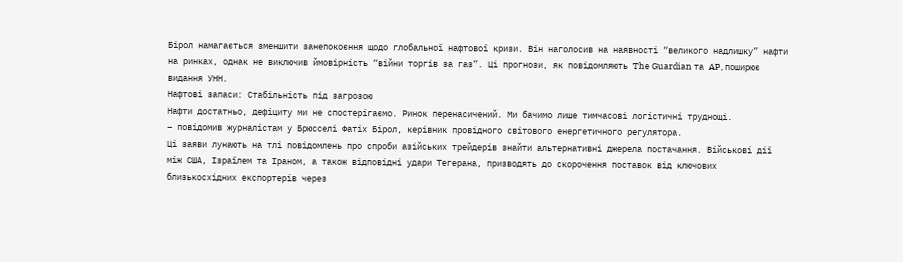Бірол намагається зменшити занепокоєння щодо глобальної нафтової кризи. Він наголосив на наявності “великого надлишку” нафти на ринках, однак не виключив ймовірність “війни торгів за газ”. Ці прогнози, як повідомляють The Guardian та AP, поширює видання УНН.
Нафтові запаси: Стабільність під загрозою
Нафти достатньо, дефіциту ми не спостерігаємо. Ринок перенасичений. Ми бачимо лише тимчасові логістичні труднощі.
– повідомив журналістам у Брюсселі Фатіх Бірол, керівник провідного світового енергетичного регулятора.
Ці заяви лунають на тлі повідомлень про спроби азійських трейдерів знайти альтернативні джерела постачання. Військові дії між США, Ізраїлем та Іраном, а також відповідні удари Тегерана, призводять до скорочення поставок від ключових близькосхідних експортерів через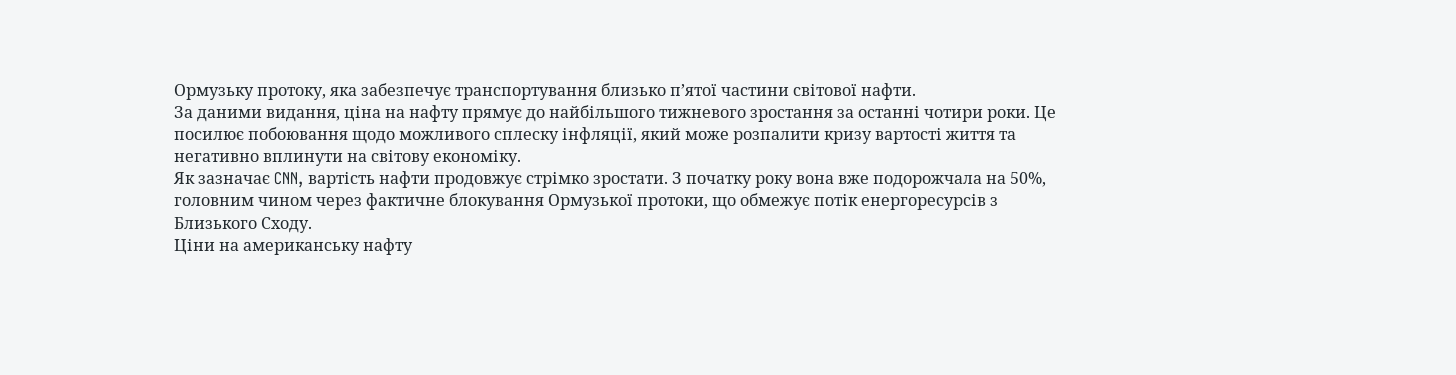Ормузьку протоку, яка забезпечує транспортування близько п’ятої частини світової нафти.
За даними видання, ціна на нафту прямує до найбільшого тижневого зростання за останні чотири роки. Це посилює побоювання щодо можливого сплеску інфляції, який може розпалити кризу вартості життя та негативно вплинути на світову економіку.
Як зазначає CNN, вартість нафти продовжує стрімко зростати. З початку року вона вже подорожчала на 50%, головним чином через фактичне блокування Ормузької протоки, що обмежує потік енергоресурсів з Близького Сходу.
Ціни на американську нафту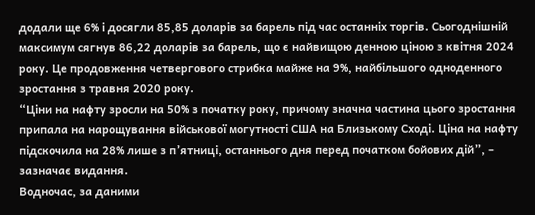додали ще 6% і досягли 85,85 доларів за барель під час останніх торгів. Сьогоднішній максимум сягнув 86,22 доларів за барель, що є найвищою денною ціною з квітня 2024 року. Це продовження четвергового стрибка майже на 9%, найбільшого одноденного зростання з травня 2020 року.
“Ціни на нафту зросли на 50% з початку року, причому значна частина цього зростання припала на нарощування військової могутності США на Близькому Сході. Ціна на нафту підскочила на 28% лише з п’ятниці, останнього дня перед початком бойових дій”, – зазначає видання.
Водночас, за даними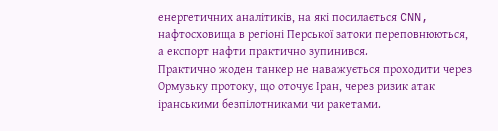енергетичних аналітиків, на які посилається CNN, нафтосховища в регіоні Перської затоки переповнюються, а експорт нафти практично зупинився.
Практично жоден танкер не наважується проходити через Ормузьку протоку, що оточує Іран, через ризик атак іранськими безпілотниками чи ракетами.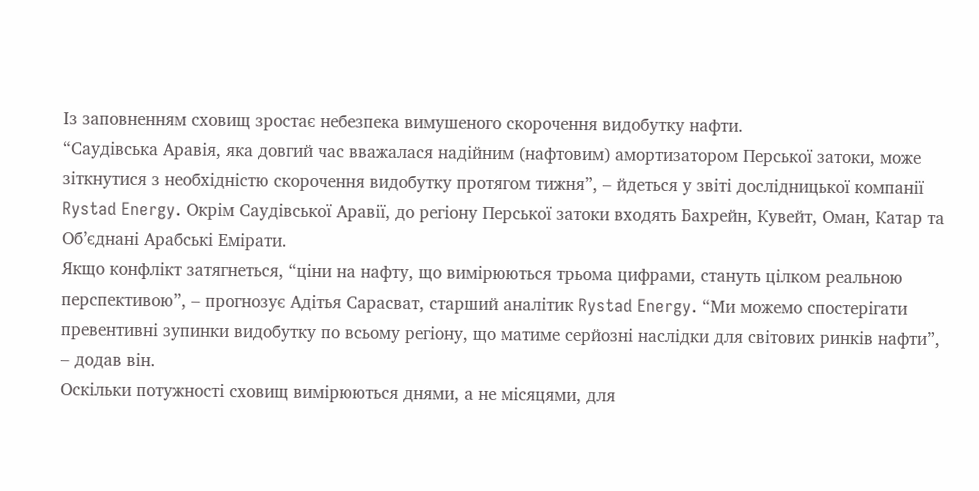Із заповненням сховищ зростає небезпека вимушеного скорочення видобутку нафти.
“Саудівська Аравія, яка довгий час вважалася надійним (нафтовим) амортизатором Перської затоки, може зіткнутися з необхідністю скорочення видобутку протягом тижня”, – йдеться у звіті дослідницької компанії Rystad Energy. Окрім Саудівської Аравії, до регіону Перської затоки входять Бахрейн, Кувейт, Оман, Катар та Об’єднані Арабські Емірати.
Якщо конфлікт затягнеться, “ціни на нафту, що вимірюються трьома цифрами, стануть цілком реальною перспективою”, – прогнозує Адітья Сарасват, старший аналітик Rystad Energy. “Ми можемо спостерігати превентивні зупинки видобутку по всьому регіону, що матиме серйозні наслідки для світових ринків нафти”, – додав він.
Оскільки потужності сховищ вимірюються днями, а не місяцями, для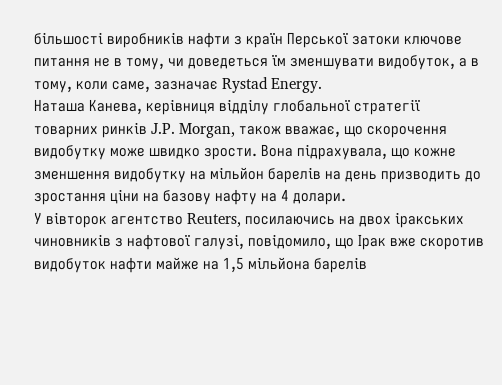більшості виробників нафти з країн Перської затоки ключове питання не в тому, чи доведеться їм зменшувати видобуток, а в тому, коли саме, зазначає Rystad Energy.
Наташа Канева, керівниця відділу глобальної стратегії товарних ринків J.P. Morgan, також вважає, що скорочення видобутку може швидко зрости. Вона підрахувала, що кожне зменшення видобутку на мільйон барелів на день призводить до зростання ціни на базову нафту на 4 долари.
У вівторок агентство Reuters, посилаючись на двох іракських чиновників з нафтової галузі, повідомило, що Ірак вже скоротив видобуток нафти майже на 1,5 мільйона барелів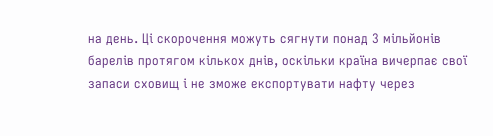на день. Ці скорочення можуть сягнути понад 3 мільйонів барелів протягом кількох днів, оскільки країна вичерпає свої запаси сховищ і не зможе експортувати нафту через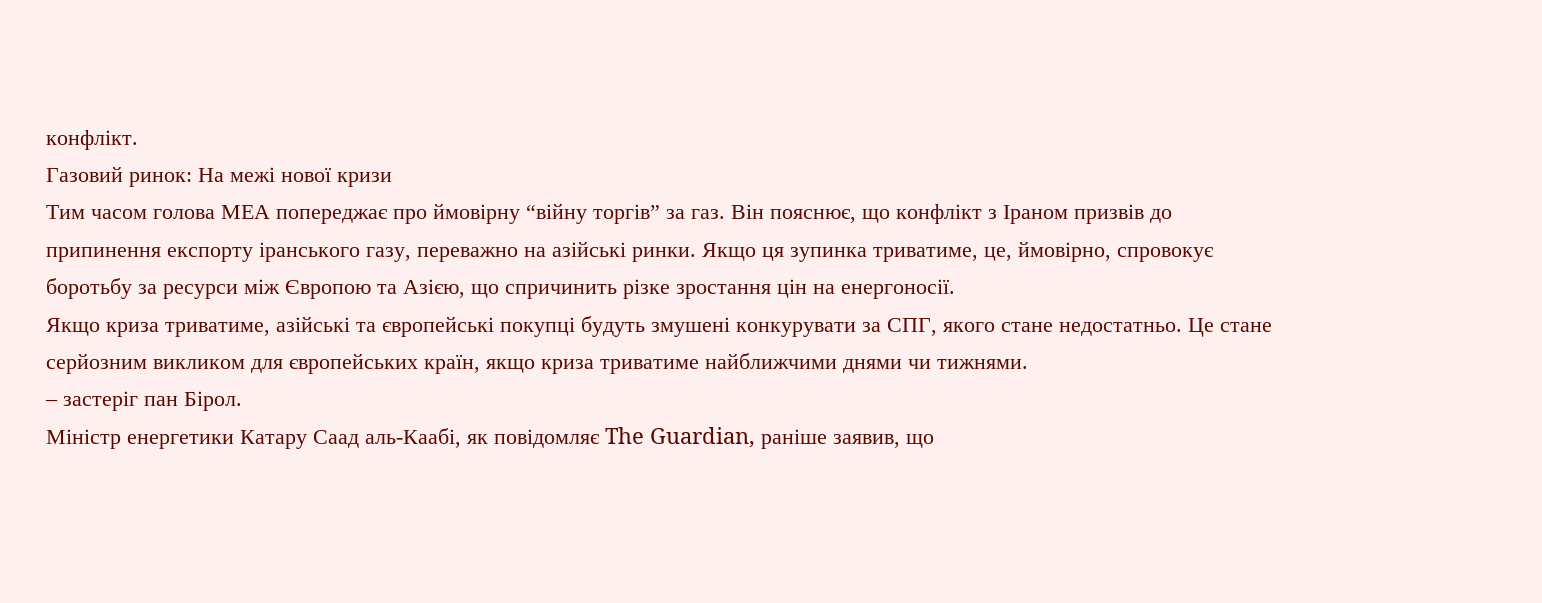конфлікт.
Газовий ринок: На межі нової кризи
Тим часом голова МЕА попереджає про ймовірну “війну торгів” за газ. Він пояснює, що конфлікт з Іраном призвів до припинення експорту іранського газу, переважно на азійські ринки. Якщо ця зупинка триватиме, це, ймовірно, спровокує боротьбу за ресурси між Європою та Азією, що спричинить різке зростання цін на енергоносії.
Якщо криза триватиме, азійські та європейські покупці будуть змушені конкурувати за СПГ, якого стане недостатньо. Це стане серйозним викликом для європейських країн, якщо криза триватиме найближчими днями чи тижнями.
– застеріг пан Бірол.
Міністр енергетики Катару Саад аль-Каабі, як повідомляє The Guardian, раніше заявив, що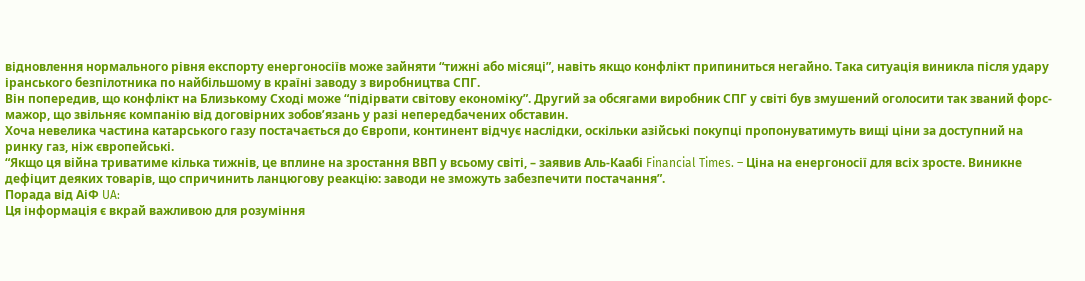відновлення нормального рівня експорту енергоносіїв може зайняти “тижні або місяці”, навіть якщо конфлікт припиниться негайно. Така ситуація виникла після удару іранського безпілотника по найбільшому в країні заводу з виробництва СПГ.
Він попередив, що конфлікт на Близькому Сході може “підірвати світову економіку”. Другий за обсягами виробник СПГ у світі був змушений оголосити так званий форс-мажор, що звільняє компанію від договірних зобов’язань у разі непередбачених обставин.
Хоча невелика частина катарського газу постачається до Європи, континент відчує наслідки, оскільки азійські покупці пропонуватимуть вищі ціни за доступний на ринку газ, ніж європейські.
“Якщо ця війна триватиме кілька тижнів, це вплине на зростання ВВП у всьому світі, – заявив Аль-Каабі Financial Times. – Ціна на енергоносії для всіх зросте. Виникне дефіцит деяких товарів, що спричинить ланцюгову реакцію: заводи не зможуть забезпечити постачання”.
Порада від АіФ UA:
Ця інформація є вкрай важливою для розуміння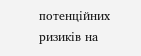потенційних ризиків на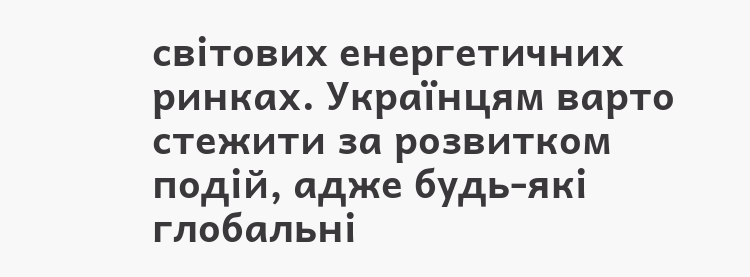світових енергетичних ринках. Українцям варто стежити за розвитком подій, адже будь-які глобальні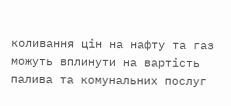коливання цін на нафту та газ можуть вплинути на вартість палива та комунальних послуг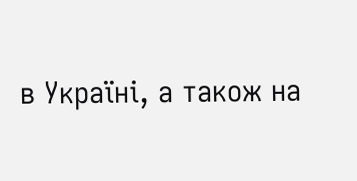в Україні, а також на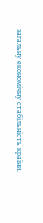загальну економічну стабільність країни.